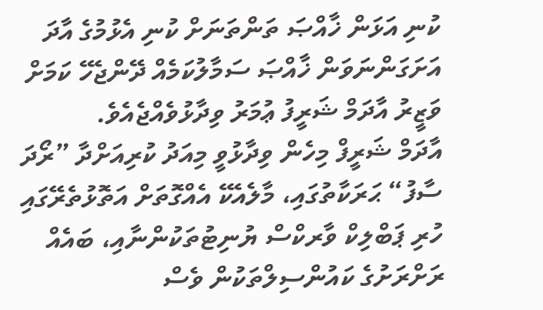ކުނި އަޅަން ޚާއްޞަ ތަންތަނަށް ކުނި އެޅުމުގެ އާދަ އަށަގަންނަވަން ޚާއްޞަ ސަމާލުކަމެއް ދޭންޖެހޭ ކަމަށް ވަޒީރު އާދަމް ޝަރީފު ޢުމަރު ވިދާޅުވެއްޖެއެވެ.
އާދަމް ޝަރީފް މިހެން ވިދާޅުވީ މިއަދު ކުރިއަށްދާ ”ރޯދަ ސާފު“ ޙަރަކާތުގައި، މާލެއެކޭ އެއްގޮތަށް އަތޮޅުތެރޭގައި ހުރި ޕަބްލިކް ވާރކްސް ޔުނިޓުތަކުންނާއި، ބައެއް ރަށްރަށުގެ ކައުންސިލްތަކުން ވެސް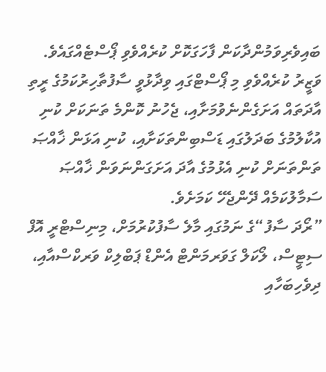ބައިވެރިވަމުންދާކަން ފާހަގަކޮށް ކުރެއްވެވި ޕޯސްޓެއްގައެވެ.
ވަޒީރު ކުރެއްވެވި މި ޕޯސްޓްގައި ވިދާޅުވީ ސާފުތާހިރުކަމުގެ ރީތި އާދަތައް އަށަގެންނެވުމަށާއި، ޖެހުނު ކޮންމެ ތަނަކަށް ކުނި އުކާލުމުގެ ބަދަލުގައި ޑަސްބިންތަކަށާއި، ކުނި އަޅަން ޚާއްޞަ ތަންތަނަށް ކުނި އެޅުމުގެ އާދަ އަށަގަންނަވަން ޚާއްޞަ ސަމާލުކަމެއް ދޭންޖެހޭ ކަމަށެވެ.
”ރޯދަ ސާފު“ގެ ނަމުގައި މާލެ ސާފުކުރުމަށް، މިނިސްޓްރީ އޮފް ސިޓީސް، ލޯކަލް ގަވަރމަންޓް އެންޑް ޕަބްލިކް ވަރކްސްއާއި، ދިވެހިބަހާއި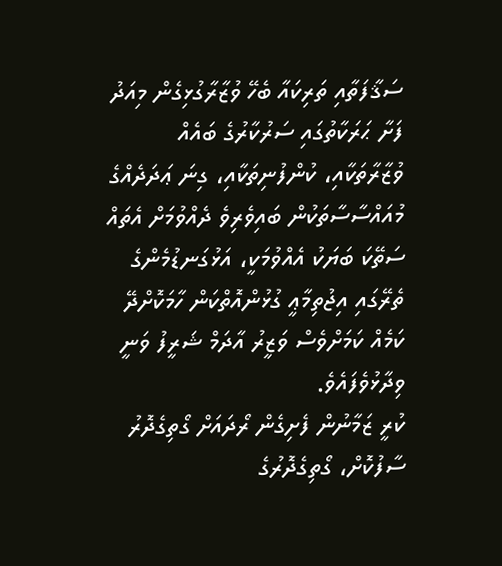ސަޤާފަތާއި ތަރިކައާ ބެހޭ ވުޒާރާގުޅިގެން މިއަދު ފަށާ ޙަރަކާތުގައި ސަރުކާރުގެ ބައެއް ވުޒާރާތަކާއި، ކުންފުނިތަކާއި، ގިނަ ޢަދަދެއްގެ މުއައްސާސާތަކުން ބައިވެރިވެ ދެއްވުމަށް އެތައް ސަތޭކަ ބަޔަކު އެއްވުމަކީ، އަޅުގަނޑުމެންގެ ތެރޭގައި އިޖުތިމާޢީ ގުޅުންއޮތްކަން ހާމަކޮށްދޭ ކަމެއް ކަމަށްވެސް ވަޒީރު އާދަމް ޝަރީފު ވަނީ ވިދާޅުވެފައެވެ.
ކުރީ ޒަމާނުން ފެށިގެން ރޯދައަށް ގޯތިގެދޮރު ސާފުކޮށް، ގޯތިގެދޮރުގެ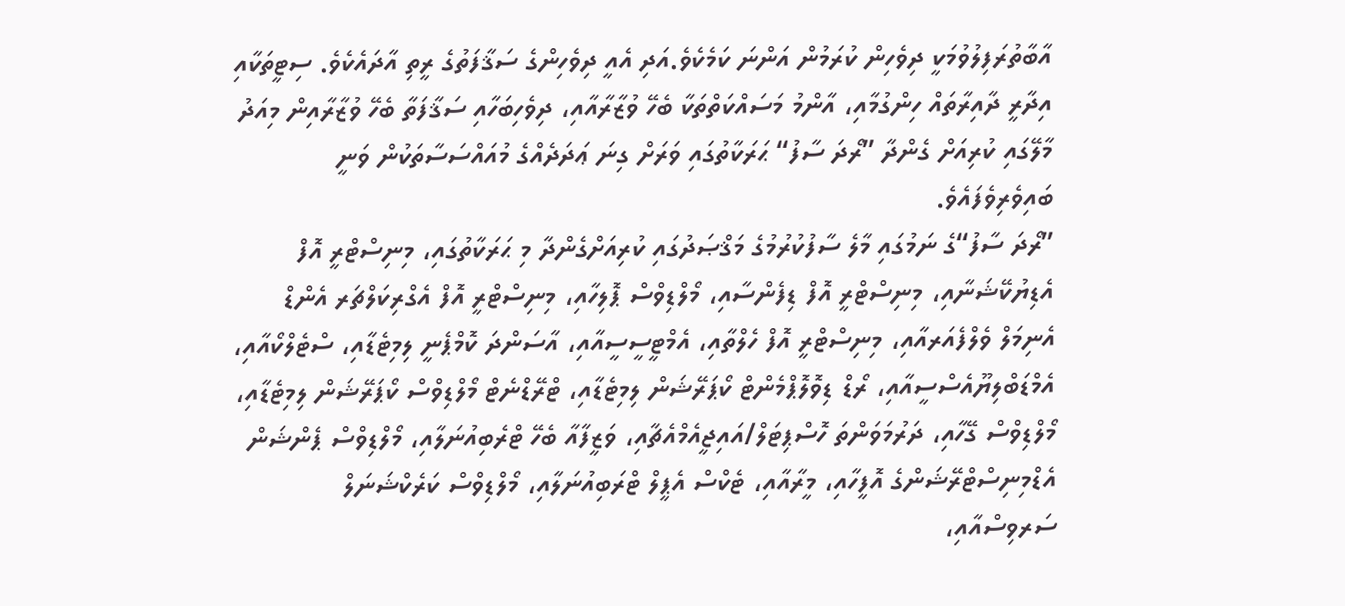އާބާތުރަފިލުވުމަކީ ދިވެހިން ކުރަމުން އަންނަ ކަމެކެވެ.އަދި އެއީ ދިވެހިންގެ ސަޤާފަތުގެ ރީތި އާދައެކެވެ. ސިޓީތަކާއި އިދާރީ ދާއިރާތައް ހިންގުމާއި، އާންމު މަސައްކަތްތަކާ ބެހޭ ވުޒާރާއާއި، ދިވެހިބަހާއި ސަޤާފަތާ ބެހޭ ވުޒާރާއިން މިއަދު މާލޭގައި ކުރިއަށް ގެންދާ ”ރޯދަ ސާފު“ ޙަރަކާތުގައި ވަރަށް ގިނަ ޢަދަދެއްގެ މުއައްސަސާތަކުން ވަނީ ބައިވެރިވެފައެވެ.
”ރޯދަ ސާފު“ގެ ނަމުގައި މާލެ ސާފުކުރުމުގެ މަޤްޞަދުގައި ކުރިއަށްގެންދާ މި ޙަރަކާތުގައި، މިނިސްޓްރީ އޮފް އެޑިޔުކޭޝަނާއި، މިނިސްޓްރީ އޮފް ޑިފެންސާއި، މޯލްޑިވްސް ޕޮލިހާއި، މިނިސްޓްރީ އޮފް އެގްރިކަލްޗަރ އެންޑް އެނިމަލް ވެލްފެއަރއާއި، މިނިސްޓްރީ އޮފް ހެލްތާއި، އެމްޓީސީސީއާއި، އާސަންދަ ކޮމްޕެނީ ލިމިޓެޑާއި، ސްޓެލްކޯއާއި، އެމްޑަބްލިޔޫއެސްސީއާއި، ރޯޑް ޑިވޮލޮޕްމެންޓް ކޯޕަރޭޝަން ލިމިޓެޑާއި، ޓްރޭޑްނެޓް މޯލްޑިވްސް ކޯޕަރޭޝަން ލިމިޓެޑާއި، މޯލްޑިވްސް ގޭހާއި، ދަރުމަވަންތަ ހޮސްޕިޓަލް/އައިޖީއެމްއެޗާއި، ވަޒީފާއާ ބެހޭ ޓްރެބިއުނަލާއި، މޯލްޑިވްސް ޕެންޝަން އެޑްމިނިސްޓްރޭޝަންގެ އޮފީހާއި، މީރާއާއި، ޓެކްސް އެޕީލް ޓްރަބިއުނަލާއި، މޯލްޑިވްސް ކަރެކްޝަނަލް ސަރވިސްއާއި،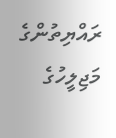ރައްޔިތުންގެ މަޖިލީހުގެ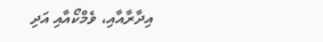އިދާރާއާއި، ވެމްކޯއާއި އަދި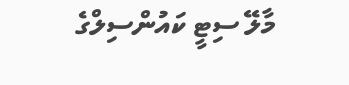މާލޭ ސިޓީ ކައުންސިލްގެ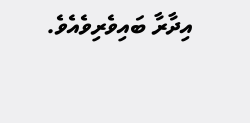އިދާރާ ބައިވެރިވެއެވެ.